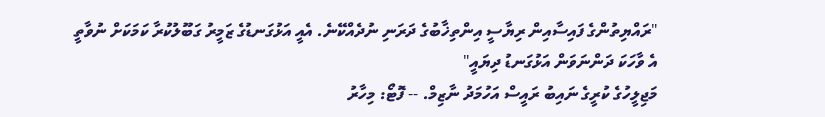"ރައްޔިތުންގެ ފައިސާއިން ރިޔާސީ އިންތިޚާބުގެ ދަރަނި ނުދެއްކޭނެ. އެއީ އަޅުގަނޑުގެ ޒަމީރު ގަބޫލުކުރާ ކަމަކަށް ނުވާތީ އެ ވާހަކަ ދަންނަވަން އަޅުގަނޑު ދިޔައީ"
މަޖިލީހުގެ ކުރީގެ ނައިބު ރައީސް އަހުމަދު ނާޒިމް. -- ފޮޓޯ: މިހާރު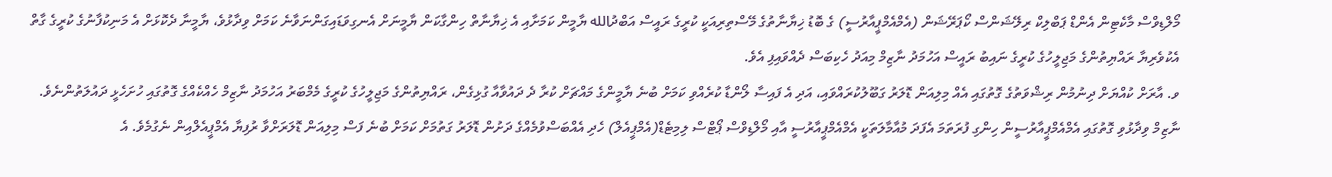މޯލްޑިވްސް މާކެޓިން އެންޑް ޕަބްލިކް ރިލޭޝަންސް ކޯޕަރޭޝަން (އެމްއެމްޕީއާރުސީ) ގެ ބޮޑު ޚިޔާނާތުގެ މޭސްތިރިއަކީ ކުރީގެ ރައީސް އަބްދުالله ޔާމީން ކަމަށާއި އެ ޚިޔާނާތް ހިންގާކަން ޔާމީނަށް އެނގިވަޑައިގަންނަވާނެ ކަމަށް ވިދާޅުވެ، ޔާމީނާ ދެކޮޅަށް އެ މަނިކުފާނުގެ ކުރީގެ ގާތް އެކުވެރިޔާ ރައްޔިތުންގެ މަޖިލީހުގެ ކުރީގެ ނައިބު ރައީސް އަހުމަދު ނާޒިމް މިއަދު ހެކިބަސް ދެއްވައިފި އެވެ.
ވ. އާރަށް ކުއްޔަށް ދިނުމުން ރިޝްވަތުގެ ގޮތުގައި އެއް މިލިއަން ޑޮލަރު ގަބޫލުކުރައްވައި، އަދި އެ ފައިސާ ލޯންޑާ ކުރެއްވި ކަމަށް ބުނެ ޔާމީންގެ މައްޗަށް ކުރާ ދެ ދައުވާއާ ގުޅިގެން، ރައްޔިތުންގެ މަޖިލީހުގެ ކުރީގެ މެމްބަރު އަހުމަދު ނާޒިމް ހެއްކެއްގެ ގޮތުގައި ހުށަހެޅީ ދައުލަތުންނެވެ.
ނާޒިމް ވިދާޅުވި ގޮތުގައި އެމްއެމްޕީއާރުސީން ހިންގި ފުރަތަމަ އެފަދަ މުއާމާލަތަކީ އެމްއެމްޕީއާރުސީ އާއި މޯލްޑިވްސް ޕޯޓްސް ލިމިޓެޑް(އެމްޕީއެލް) ހެދި އެއްބަސްވުމެއްގެ ދަށުން ޑޮލަރު ގަތުމަށް ކަމަށް ބުނެ ފަސް މިލިއަން ޑޮލަރަށްވާ ރުފިޔާ އެމްޕީއެލްއިން ނެގުމެވެ. އެ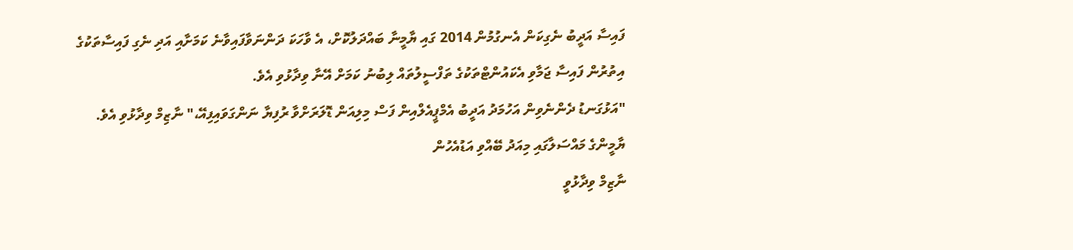ފައިސާ އަދީބު ނެގިކަން އެނގުމުން 2014 ގައި ޔާމީނާ ބައްދަލުކޮށް، އެ ވާހަކަ ދަންނަވާފައިވާނެ ކަމަށާއި އަދި ނެގި ފައިސާތަކުގެ އިތުރުން ފައިސާ ޖަމާވި އެކައުންޓްތަކުގެ ތަފްސީލުތައް ލިބުނު ކަމަށް އޭނާ ވިދާޅުވި އެވެ.
"އަޅުގަނޑު ދެންނެވިން އަހުމަދު އަދީބު އެމްޕީއެލްއިން ފަސް މިލިއަން ޑޮލަރަށްވާ ރުފިޔާ ނަންގަވައިފިއޭ،" ނާޒިމް ވިދާޅުވި އެވެ.
ޔާމީންގެ މައްސަލާގައި މިއަދު ބޭއްވި އަޑުއެހުން
ނާޒިމް ވިދާޅުވީ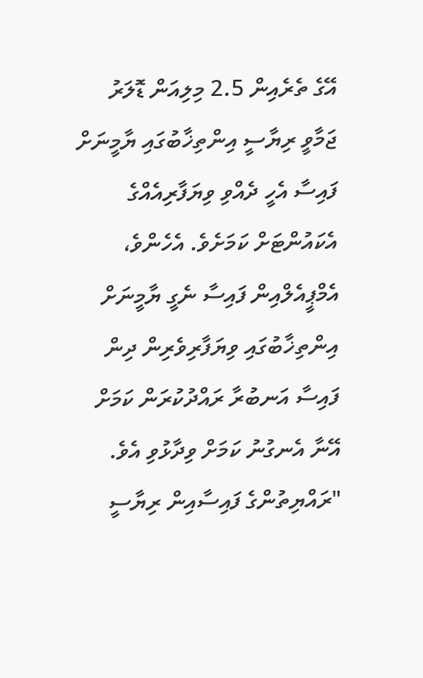އޭގެ ތެރެއިން 2.5 މިލިއަން ޑޮލަރު ޖަމާވީ ރިޔާސީ އިންތިޚާބުގައި ޔާމީނަށް ފައިސާ އެހީ ދެއްވި ވިޔަފާރިއެއްގެ އެކައުންޓަށް ކަމަށެވެ. އެހެންވެ، އެމްޕީއެލްއިން ފައިސާ ނެގީ ޔާމީނަށް އިންތިޚާބުގައި ވިޔަފާރިވެރިން ދިން ފައިސާ އަނބުރާ ރައްދުކުރަން ކަމަށް އޭނާ އެނގުނު ކަމަށް ވިދާޅުވި އެވެ.
"ރައްޔިތުންގެ ފައިސާއިން ރިޔާސީ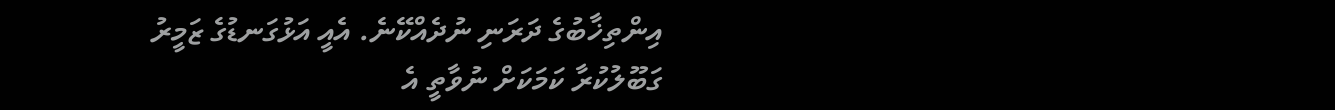އިންތިޚާބުގެ ދަރަނި ނުދެއްކޭނެ. އެއީ އަޅުގަނޑުގެ ޒަމީރު ގަބޫލުކުރާ ކަމަކަށް ނުވާތީ އެ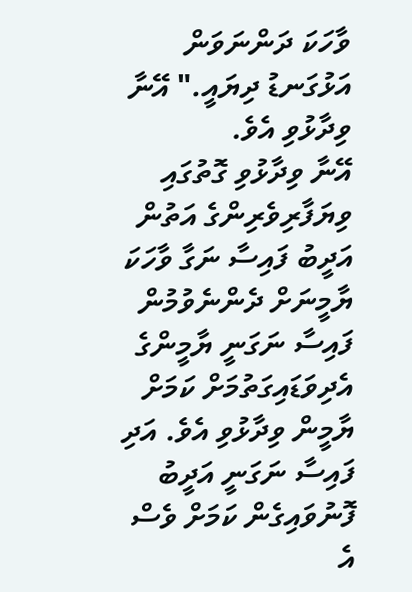ވާހަކަ ދަންނަވަން އަޅުގަނޑު ދިޔައީ." އޭނާ ވިދާޅުވި އެވެ.
އޭނާ ވިދާޅުވި ގޮތުގައި ވިޔަފާރިވެރިންގެ އަތުން އަދީބު ފައިސާ ނަގާ ވާހަކަ ޔާމީނަށް ދެންނެވުމުން ފައިސާ ނަގަނީ ޔާމީންގެ އެދިވަޑައިގަތުމަށް ކަމަށް ޔާމީން ވިދާޅުވި އެވެ. އަދި ފައިސާ ނަގަނީ އަދީބު ފޮނުވައިގެން ކަމަށް ވެސް އެ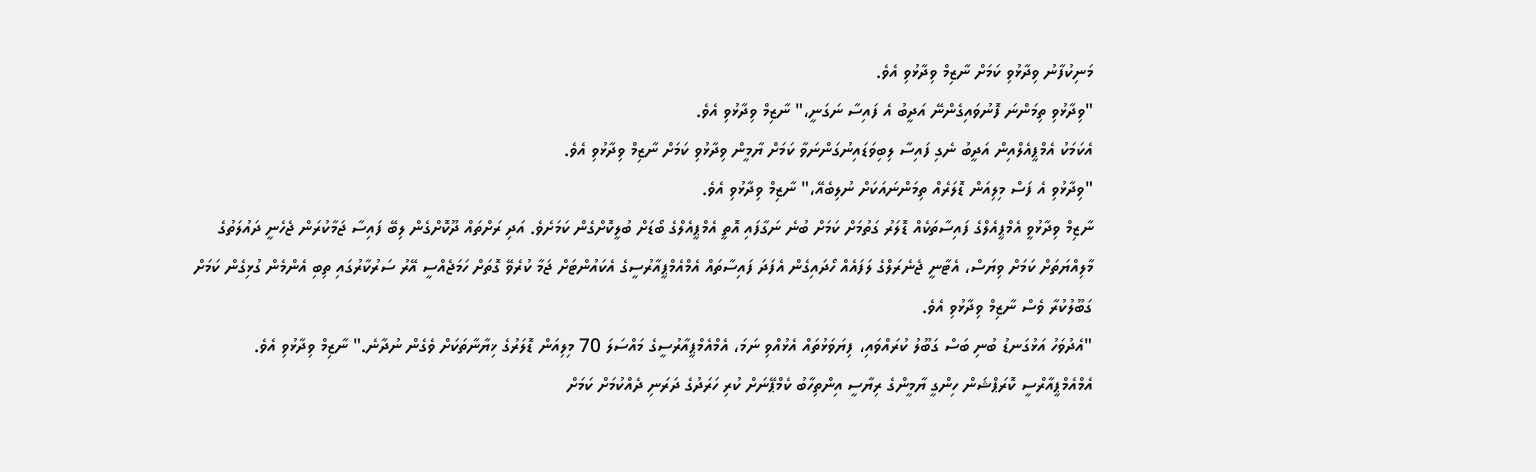މަނިކުފާނު ވިދާޅުވި ކަމަށް ނާޒިމް ވިދާޅުވި އެވެ.
"ވިދާޅުވި ތިމަންނަ ފޮނުވައިގެންނޭ އަދީބު އެ ފައިސާ ނަގަނީ،" ނާޒިމް ވިދާޅުވި އެވެ.
އެކަމަކު އެމްޕީއެލްއިން އަދީބު ނެގި ފައިސާ ލިބިވަޑައިނުގަންނަވާ ކަމަށް ޔާމީން ވިދާޅުވި ކަމަށް ނާޒިމް ވިދާޅުވި އެވެ.
"ވިދާޅުވި އެ ފަސް މިލިއަން ޑޮލަރެއް ތިމަންނައަކަށް ނުލިބެއޭ،" ނާޒިމް ވިދާޅުވި އެވެ.
ނާޒިމް ވިދާޅުވީ އެމްޕީއެލްގެ ފައިސާތަކެއް ޑޮލަރު ގަތުމަށް ކަމަށް ބުނެ ނަގާފައި އޮތީ އެމްޕީއެލްގެ ބޯޑަށް ބުލީކޮށްގެން ކަމަށެވެ. އަދި ރަށްތައް ދޫކޮށްގެން ލިބޭ ފައިސާ ޖަމާކުރަން ޖެހެނީ ދައުލަތުގެ މާލިއްޔަތަށް ކަމަށް ވިޔަސް، އެޓާނީ ޖެނެރަލްގެ ލަފައެއް ހޯދައިގެން އެފަދަ ފައިސާތައް އެމްއެމްޕީއާރުސީގެ އެކައުންޓަށް ޖަމާ ކުރެވޭ ގޮތަށް ހަމަޖެއްސީ އޭރު ސަރުކާރުގައި ތިބި އެންމެން ގުޅިގެން ކަމަށް ގަބޫލުކުރާ ވެސް ނާޒިމް ވިދާޅުވި އެވެ.
"އެދުވަހު އަޅުގަނޑު ބުނި ބަސް ގަބޫލު ކުރައްވައި، ފިޔަވަޅުތައް އެޅުއްވި ނަމަ، އެމްއެމްޕީއާރުސީގެ މައްސަލަ 70 މިލިއަން ޑޮލަރުގެ ޚިޔާނާތަކަށް ވެގެން ނުދާނެ." ނާޒިމް ވިދާޅުވި އެވެ.
އެމްއެމްޕީއާރްސީ ކޮރަޕްޝަން ހިންގީ ޔާމީންގެ ރިޔާސީ އިންތިހާބު ކެމްޕޭނަށް ކުރި ހަރަދުގެ ދަރަނި ދެއްކުމަށް ކަމަށް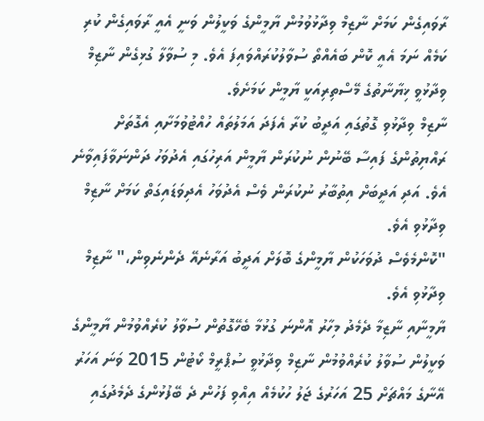ރާވައިގެން ކަމަށް ނާޒިމް ވިދާޅުވުމުން ޔާމީންގެ ވަކީލުން ވަނީ އެއީ ރާވައިގެން ކުރި ކަމެއް ނަމަ އެއީ ކޮން ބައެއްތޯ ސުވާލުކުރައްވައިފަ އެވެ. މި ސުވާލާ ގުޅިގެން ނާޒިމް ވިދާޅުވީ ޚިޔާނާތުގެ މޭސްތިރިއަކީ ޔާމީން ކަމަށެވެ.
ނާޒިމް ވިދާޅުވި ގޮތުގައި އަދީބު ކުރާ އެފަދަ އަމަލުތައް ހުއްޓުވުމަށާއި އެގޮތަށް ރައްޔިތުންގެ ފައިސާ ބޭނުން ނުކުރަން ޔާމީން އަރިހުގައި އެދުވަހު ދަންނަވާފައިވާނެ އެވެ. އަދި އަދީބަށް އިތުބާރު ނުކުރަން ވެސް އެދުވަހު އެދިވަޑައިގަތް ކަމަށް ނާޒިމް ވިދާޅުވި އެވެ.
"ކޮންމެވެސް ދުވަހަކުން ޔާމީންގެ ބޮލަށް އަދީބު އަރާނެއޭ ދެންނެވިން،" ނާޒިމް ވިދާޅުވި އެވެ.
ޔާމީނާއި ނާޒިމާ ދެމެދު މިހާރު އޮންނަ ގުޅުމާ ބެހޭގޮތުން ސުވާލު ކުރެއްވުމުން ޔާމީންގެ ވަކީލުން ސުވާލު ކުރެއްވުމުން ނާޒިމް ވިދާޅުވީ ސުޕްރީމް ކޯޓުން 2015 ވަނަ އަހަރު އޭނާގެ މައްޗަށް 25 އަހަރުގެ ޖަލު ހުކުމެއް އިއްވި ފަހުން ދެ ބޭފުޅުންގެ ދެމެދުގައި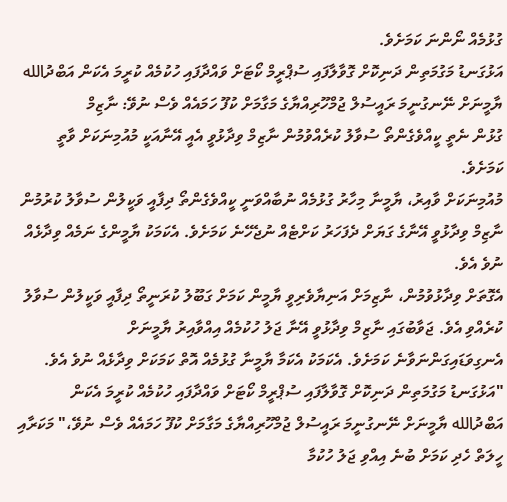ގުޅުމެއް ނޯންނަ ކަމަށެވެ.
އަޅުގަނޑު މަގުމަތިން ދަނިކޮށް ގޮވާލާފައި ސުޕްރީމް ކޯޓަށް ވައްދާފައި ހުކުމެއް ކުރީމަ އެކަން އަބްދުالله ޔާމީނަށް ނޭނގުނީމަ ރައީސުލް ޖުމްހޫރިއްޔާގެ މަގާމަށް ކުފޫ ހަމައެއް ވެސް ނުވޭ: ނާޒިމް
ގުޅުން ނެތީ ކީއްވެގެންތޯ ސުވާލު ކުރެއްވުމުން ނާޒިމް ވިދާޅުވީ އެއީ އޭނާއަކީ މުއުމިނަކަށް ވާތީ ކަމަށެވެ.
މުއުމިނަކަށް ވާއިރު، ޔާމީނާ މިހާރު ގުޅުމެއް ނުބާއްވަނީ ކީއްވެގެންތޯ ދިފާއީ ވަކީލުން ސުވާލު ކުރުމުން ނާޒިމް ވިދާޅުވީ އޭނާގެ ގަޔަށް ދެފަހަރު ކަށްޓެއް ނުޖެހޭނެ ކަމަށެވެ. އެކަމަކު ޔާމީންގެ ނަމެއް ވިދާޅެއް ނުވެ އެވެ.
އެގޮތަށް ވިދާޅުވުމުން، ނާޒިމަށް އަނިޔާވެރިވީ ޔާމީން ކަމަށް ގަބޫލު ކުރަނީތޯ ދިފާއީ ވަކީލުން ސުވާލު ކުރެއްވި އެވެ. ޖަވާބުގައި ނާޒިމް ވިދާޅުވީ އޭނާ ޖަލު ހުކުމެއް އިއްވާއިރު ޔާމީނަށް އެނގިވަޑައިގަންނަވާނެ ކަމަށެވެ. އެކަމަކު އެކަމާ ޔާމީނާ ގުޅުމެއް އޮތް ކަމަކަށް ވިދާޅެއް ނުވެ އެވެ.
"އަޅުގަނޑު މަގުމަތިން ދަނިކޮށް ގޮވާލާފައި ސުޕްރީމް ކޯޓަށް ވައްދާފައި ހުކުމެއް ކުރީމަ އެކަން އަބްދުالله ޔާމީނަށް ނޭނގުނީމަ ރައީސުލް ޖުމްހޫރިއްޔާގެ މަގާމަށް ކުފޫ ހަމައެއް ވެސް ނުވޭ،" މަކަރާއި ހީލަތް ހެދި ކަމަށް ބުނެ އިއްވި ޖަލު ހުކުމާ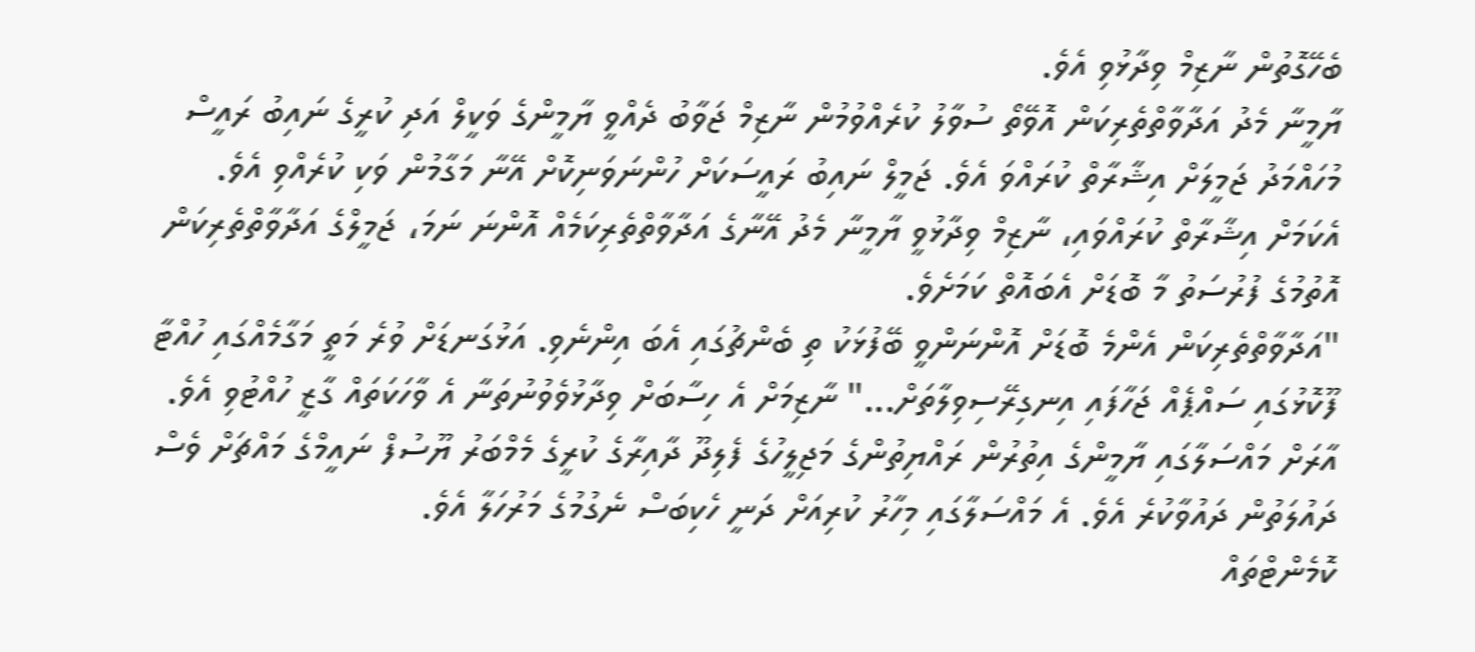ބެހޭގޮތުން ނާޒިމް ވިދާޅުވި އެވެ.
ޔާމީނާ މެދު އަދާވާތްތެރިކަން އޮވޭތޯ ސުވާލު ކުރެއްވުމުން ނާޒިމް ޖަވާބު ދެއްވީ ޔާމީންގެ ވަކީލް އަދި ކުރީގެ ނައިބު ރައީސް މުހައްމަދު ޖަމީލަށް އިޝާރާތް ކުރައްވަ އެވެ. ޖަމީލް ނައިބު ރައީސަކަށް ހުންނަވަނިކޮށް އޭނާ މަގާމުން ވަކި ކުރެއްވި އެވެ.
އެކަމަށް އިޝާރާތް ކުރައްވައި، ނާޒިމް ވިދާޅުވީ ޔާމީނާ މެދު އޭނާގެ އަދާވާތްތެރިކަމެއް އޮންނަ ނަމަ، ޖަމީލްގެ އަދާވާތްތެރިކަން އޮތުމުގެ ފުރުސަތު މާ ބޮޑަށް އެބައޮތް ކަމަށެވެ.
"އަދާވާތްތެރިކަން އެންމެ ބޮޑަށް އޮންނަންވީ ބޭފުޅަކު ތި ބެންޗުގައި އެބަ އިންނެވި. އަޅުގަނޑަށް ވުރެ މަތީ މަގާމެއްގައި ހުއްޓާ ފޫކޮޅުގައި ސައްޕެއް ޖަހާފައި އިނގިރޭސިވިލާތަށް..." ނާޒިމަށް އެ ހިސާބަށް ވިދާޅުވެވުނުތަނާ އެ ވާހަކަތައް ގާޒީ ހުއްޓުވި އެވެ.
އާރަށް މައްސަލާގައި ޔާމީންގެ އިތުރުން ރައްޔިތުންގެ މަޖިލީހުގެ ފެލިދޫ ދާއިރާގެ ކުރީގެ މެމްބަރު ޔޫސުފް ނައީމްގެ މައްޗަށް ވެސް ދައުލަތުން ދައުވާކުރެ އެވެ. އެ މައްސަލާގައި މިހާރު ކުރިއަށް ދަނީ ހެކިބަސް ނެގުމުގެ މަރުހަލާ އެވެ.
ކޮމެންޓްތައް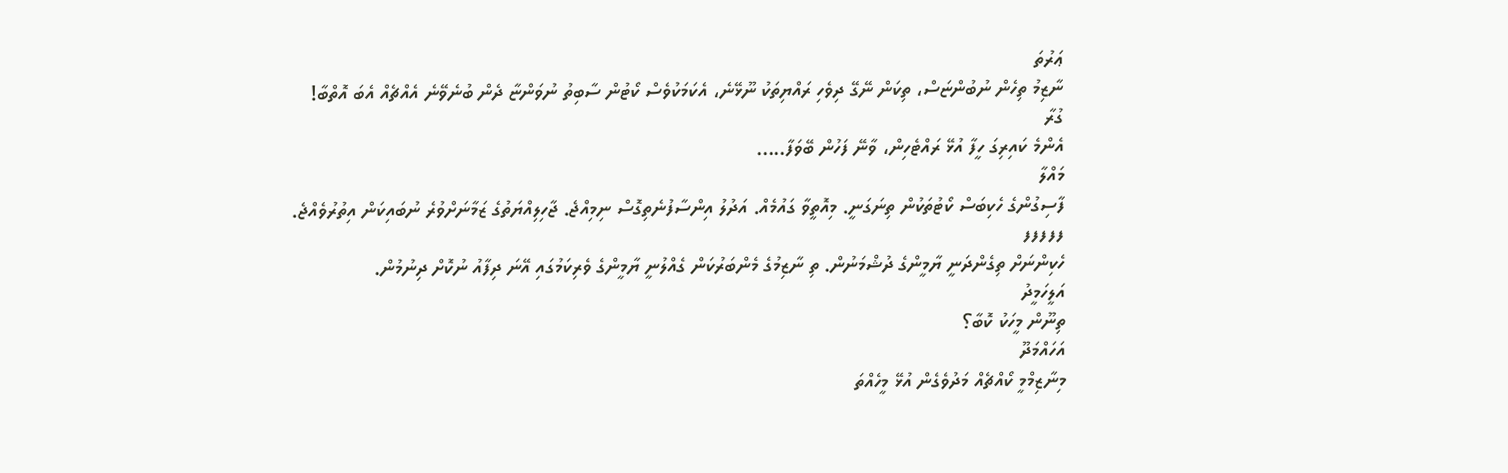ޢަރުތަ
ނާޒިމު ތިހެން ނުބުންޏަސް، ތިކަން ނޭގޭ ދިވެހި ރައްޔިތަކު ނޫޅޭނެ، އެކަމަކުވެސް ކޯޓުން ސާބިތު ނުވަންޏާ ދެން ބުނެވޭނެ އެއްޗެއް އެބަ އޮތްބާ!
ގުރާ
އެންމެ ކައިރިގަ ހީފާ އުޅޭ ރައްޓެހިން، ވާނޭ ފަހުން ބޭވަފާ.....
މައްލާ
ފާސިގުންގެ ހެކިބަސް ކޯޓުތަކުން ތިނަގަނީ. މިއޮތީވާ ގައުމެއް. އަދުލު އިންސާފުނެތިގޮސް ނިމިއްޖެ. ޖާހިލިއްޔަތުގެ ޒަމާނަށްވުރެ ނުބައިކަން އިތުރުވެއްޖެ.
ފފފފފ
ހެކިންނަށް ތިގެންދަނީ ޔާމީންގެ ދުޝްމަނުން. ތި ނާޒިމުގެ މެންބަރުކަން ގެއްލުނީ ޔާމީންގެ ވެރިކަމުގައި އޭނަ ދިފާއު ނުކޮށް ދިނުމުން.
އަލީހަމީދު
ތިނޫން މީހަކު ކޮބާ؟
އަހައްމަދޫ
މިނާޒިމްމީ ކޯއްޗެއް މަދުވެގެން އުޅޭ މީހެއްތަ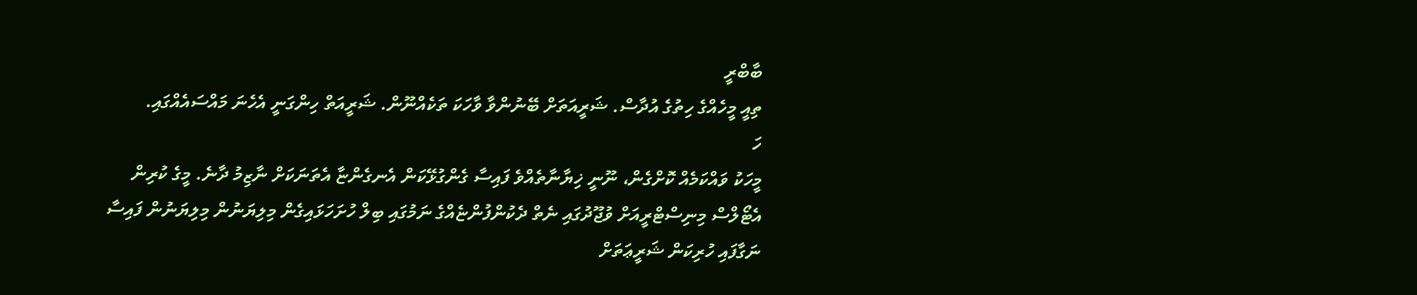ބާބްރީ
ތިއީ މީހެއްގެ ހިތުގެ އުދާސް. ޝަރީއަތަށް ބޭނުންވާ ވާހަކަ ތަކެއްނޫން. ޝަރީއަތް ހިންގަނީ އެހެނަ މައްސައެއްގައި.
ހަ
މީހަކު ވައްކަމެއް ކޮށްގެން، ނޫނީ ޚިޔާނާތެއްވެ ފައިސާ ގެންގުޅޭކަން އެނގެންޏާ އެތަނަކަށް ނާޒިމު ދާނެ. މީގެ ކުރިން އެޓޯލްސް މިނިސްޓްރީއަށް ވުޖޫދުގައި ނެތް ދެކުންފުންޏެއްގެ ނަމުގައި ބިލް ހުށަހަޅައިގެން މިލިޔަނުން މިލިޔަނުން ފައިސާ ނަގާފައި ހުރިކަން ޝަރީޢަތަށް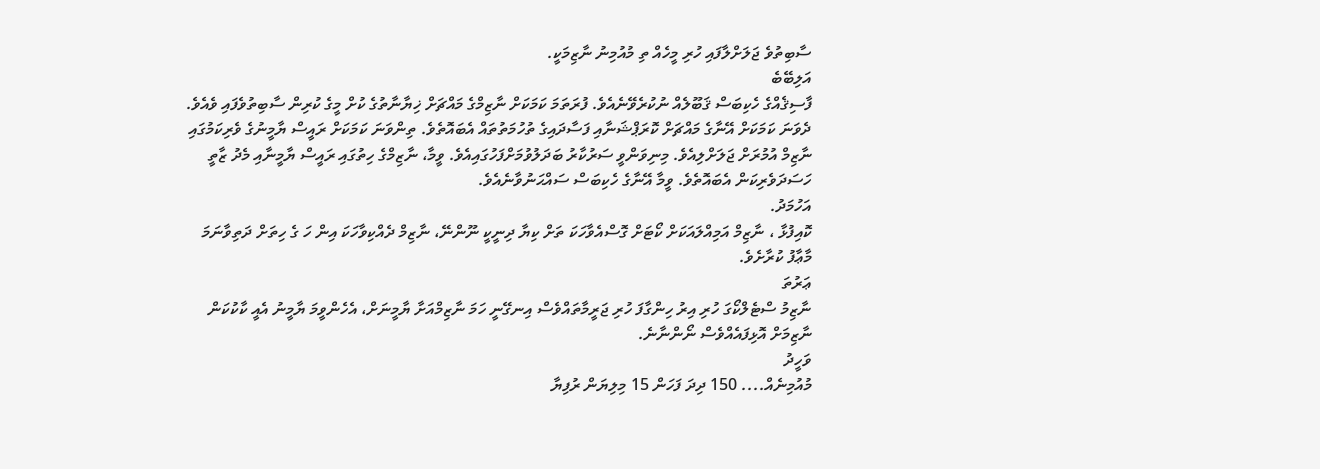ސާބިތުވެ ޖަލަށްލާފައި ހުރި މީހެއް ތި މުއުމިނު ނާޒިމަކީ.
އަލިބޭބެ
ފާސިޤެއްގެ ހެކިބަސް ޤަބޫލެއް ނުކުރެވޭނެއެވެ. ފުރަތަމަ ކަމަކަށް ނާޒިމްގެ މައްޗަށް ޚިޔާނާތުގެ ކުށް މީގެ ކުރިން ސާބިތުވެފައި ވެއެވެ. ދެވަނަ ކަމަކަށް އޭނާގެ މައްޗަށް ކޮރަޕްޝަނާއި ފަސާދައިގެ ތުހުމަތުތައް އެބައޮތެވެ. ތިންވަނަ ކަމަކަށް ރައީސް ޔާމީނުގެ ވެރިކަމުގައި ނާޒިމް އުމުރަށް ޖަލަށްލިއެވެ. މިނިވަންވީ ސަރުކާރު ބަދަލުވުމަށްފަހުގައިއެވެ. ވީމާ، ނާޒިމްގެ ހިތުގައި ރައީސް ޔާމީނާއި މެދު ޒާތީ ހަސަދަވެރިކަން އެބައޮތެވެ. ވީމާ އޭނާގެ ހެކިބަސް ސައްޙަނުވާނެއެވެ.
އަހުމަދު.
ކޮއިފުޅާ ، ނާޒިމް އަމިއްލައަކަށް ކޯޓަށް ގޮސްއެވާހަކަ ތަށް ކިޔާ ދިނީކީ ނޫންނޭ، ނާޒިމް ދެއްކިވާހަކަ އިން ހަ ގެ ހިތަށް ދަތިވާނަމަ މާޢާފު ކުރާށެވެ.
ޢަރުތަ
ނާޒިމު ސްޓެލްކޯގަ ހުރި އިރު ހިންގާފަ ހުރި ޖަރީމާތައްވެސް އިނގޭނީ ހަމަ ނާޒިމްއަށާ ޔާމީނަށް، އެހެންވީމަ ޔާމީނު އެއީ ކާކުކަން ނާޒިމަށް އޮޅިފައެއްވެސް ނޯންނާނެ.
ވަހީދު
މުއުމިނެއް.... 150 ދިދަ ފަހަން 15 މިލިޔަން ރުފިޔާ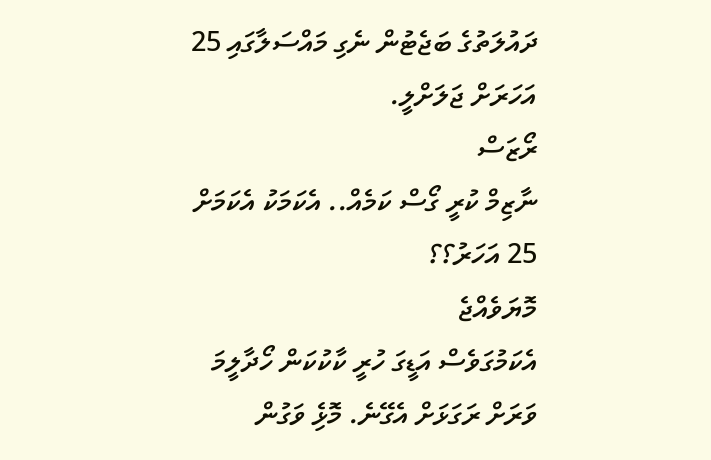ދައުލަތުގެ ބަޖެޓުން ނެގި މައްސަލާގައި 25 އަހަރަށް ޖަލަށްލީ.
ރޯޒަސް
ނާޒިމް ކުރީ ގޯސް ކަމެއް.. އެކަމަކު އެކަމަށް 25 އަހަރު؟؟
މޮޔަވެއްޖެ
އެކަމުގަވެސް އަޑީގަ ހުރީ ކާކުކަން ހޯދާލީމަ ވަރަށް ރަގަޅަށް އެގޭނެ. މޮޅެި ވަގުން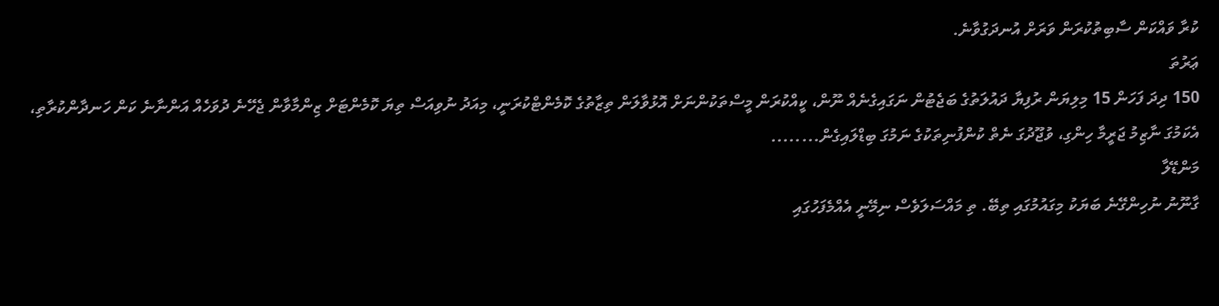ކުރާ ވައްކަން ސާބިތުކުރަން ވަރަށް އުނދަގުވާނެ.
ޢަރުތަ
150 ދިދަ ފަހަން 15 މިލިޔަން ރުފިޔާ ދައުލަތުގެ ބަޖެޓުން ނަގައިގެނެއް ނޫން، ކީއްކުރަން މީސްތަކުންނަށް އޮޅުވާލަން ތިޒާތުގެ ކޮމެންޓްކުރަނީ، މިއަދު ނުވިއަސް ތިޔަ ކޮމެންޓަށް ޒިންމާވާން ޖެހޭނެ ދުވަހެއް އަންނާނެ ކަން ހަނދާންކުރާތި، އެކަމުގަ ނާޒިމު ޖަރީމާ ހިންގި، ވުޖޫދުގަ ނެތް ކުންފުނިތަކުގެ ނަމުގަ ބިޑްލައިގެން........
މަންޑޭލާ
ގާނޫނު ނުހިންގޭނެ ބަޔަކު މިގައުމުގައި ތިބޭ. ތި މައްސަލަވެސް ނިމޭނީ އެއްމެފަހުގައި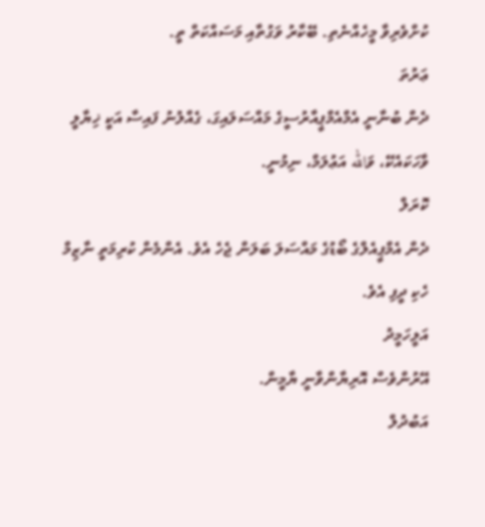ކުށްވެރިވާ މީހެއްނެތި. ބޭކާރު ވަގުތާއި މަސައްކަތް ތީ.
ޢަރުތަ
ދެން ބުނާނީ އެމްއެމްޕީއާރުސީގެ މައްސަލައިގަ، ގެއްލުނު ފައިސާ އަކީ ޚިޔާލީ ވާހަކައެކޭ، ވަالله އަޢުލަމް، ނިމުނީ.
ކޮރަލް
ދެން އެމްޕީއެލްގެ ބޯޑުގެ މައްސަލަ ބަލަން ޖެހެ އެވެ. އެންމެން ކުރިމަތީ ނާޒިމް ހެކި ދީފި އެވެ.
އަލީހަމީދު
އޭރުންވެސް އޮރިޔާންވާނީ ޔާމީން.
އަބުދުލް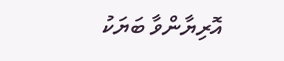އޮރިޔާންވާ ބަޔަކު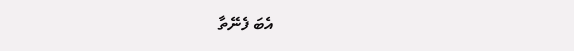އެބަ ފެނޭތާ